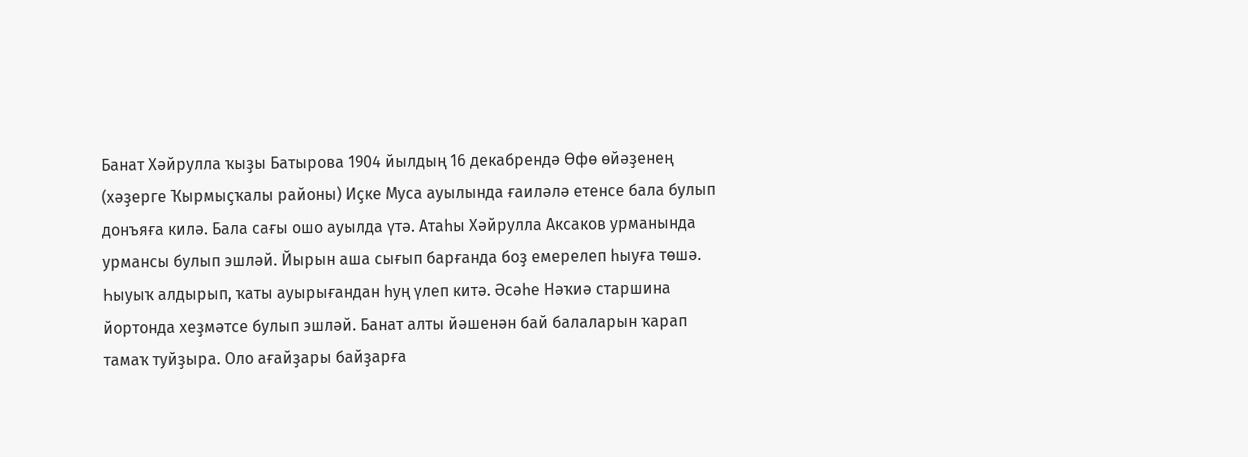Банат Хәйрулла ҡыҙы Батырова 1904 йылдың 16 декабрендә Өфө өйәҙенең (хәҙерге Ҡырмыҫҡалы районы) Иҫке Муса ауылында ғаиләлә етенсе бала булып донъяға килә. Бала сағы ошо ауылда үтә. Атаһы Хәйрулла Аксаков урманында урмансы булып эшләй. Йырын аша сығып барғанда боҙ емерелеп һыуға төшә. Һыуыҡ алдырып, ҡаты ауырығандан һуң үлеп китә. Әсәһе Нәҡиә старшина йортонда хеҙмәтсе булып эшләй. Банат алты йәшенән бай балаларын ҡарап тамаҡ туйҙыра. Оло ағайҙары байҙарға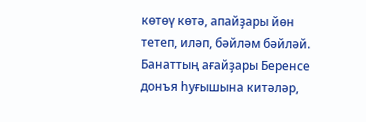көтөү көтә, апайҙары йөн тетеп, иләп, бәйләм бәйләй.
Банаттың ағайҙары Беренсе донъя һуғышына китәләр,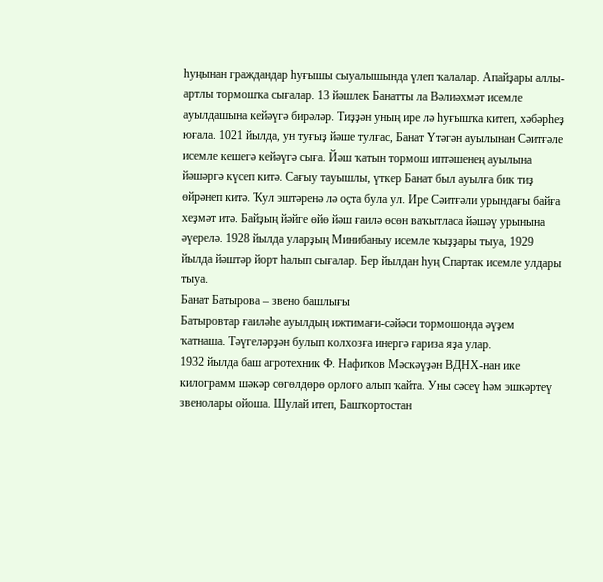һуңынан граждандар һуғышы сыуалышында үлеп ҡалалар. Апайҙары аллы-артлы тормошҡа сығалар. 13 йәшлек Банатты ла Вәлиәхмәт исемле ауылдашына кейәүгә бирәләр. Тиҙҙән уның ире лә һуғышҡа китеп, хәбәрһеҙ юғала. 1021 йылда, ун туғыҙ йәше тулғас, Банат Үтәгән ауылынан Сәитғәле исемле кешегә кейәүгә сыға. Йәш ҡатын тормош иптәшенең ауылына йәшәргә күсеп китә. Сағыу тауышлы, үткер Банат был ауылға бик тиҙ өйрәнеп китә. Ҡул эштәренә лә оҫта була ул. Ире Сәитғәли урындағы байға хеҙмәт итә. Байҙың йәйге өйө йәш ғаилә өсөн ваҡытласа йәшәү урынына әүерелә. 1928 йылда уларҙың Минибаныу исемле ҡыҙҙары тыуа, 1929 йылда йәштәр йорт һалып сығалар. Бер йылдан һуң Спартак исемле улдары тыуа.
Банат Батырова – звено башлығы
Батыровтар ғаиләһе ауылдың ижтимағи-сәйәси тормошонда әүҙем ҡатнаша. Тәүгеләрҙән булып колхозға инергә ғариза яҙа улар.
1932 йылда баш агротехник Ф. Нафиҡов Мәскәүҙән ВДНХ-нан ике килограмм шәкәр сөгөлдөрө орлоғо алып ҡайта. Уны сәсеү һәм эшкәртеү звенолары ойоша. Шулай итеп, Башҡортостан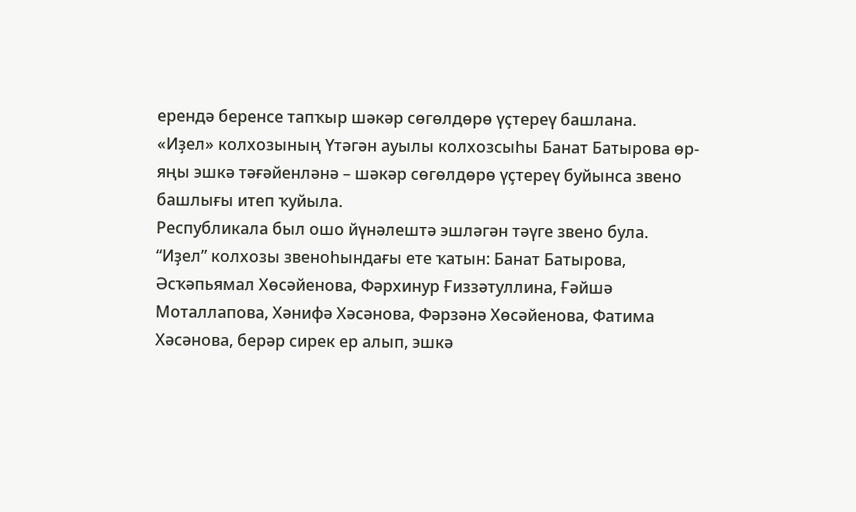ерендә беренсе тапҡыр шәкәр сөгөлдөрө үҫтереү башлана.
«Иҙел» колхозының Үтәгән ауылы колхозсыһы Банат Батырова өр-яңы эшкә тәғәйенләнә – шәкәр сөгөлдөрө үҫтереү буйынса звено башлығы итеп ҡуйыла.
Республикала был ошо йүнәлештә эшләгән тәүге звено була. “Иҙел” колхозы звеноһындағы ете ҡатын: Банат Батырова, Әсҡәпьямал Хөсәйенова, Фәрхинур Ғиззәтуллина, Ғәйшә Моталлапова, Хәнифә Хәсәнова, Фәрзәнә Хөсәйенова, Фатима Хәсәнова, берәр сирек ер алып, эшкә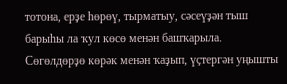тотона, ерҙе һөрөү, тырматыу, сәсеүҙән тыш барыһы ла ҡул көсө менән башҡарыла. Сөгөлдөрҙө көрәк менән ҡаҙып, үҫтергән уңышты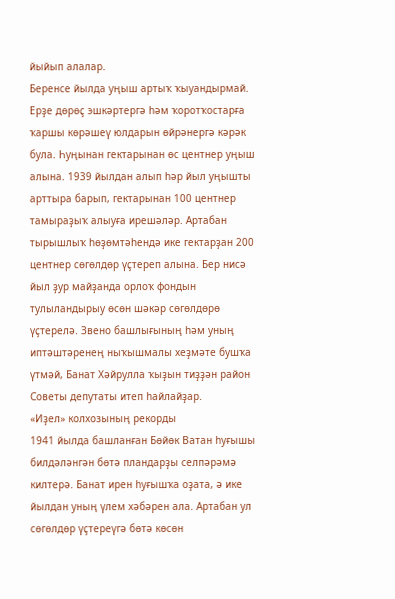йыйып алалар.
Беренсе йылда уңыш артыҡ ҡыуандырмай. Ерҙе дөрөҫ эшкәртергә һәм ҡоротҡостарға ҡаршы көрәшеү юлдарын өйрәнергә кәрәк була. Һуңынан гектарынан өс центнер уңыш алына. 1939 йылдан алып һәр йыл уңышты арттыра барып, гектарынан 100 центнер тамыраҙыҡ алыуға ирешәләр. Артабан тырышлыҡ һөҙөмтәһендә ике гектарҙан 200 центнер сөгөлдөр үҫтереп алына. Бер нисә йыл ҙур майҙанда орлоҡ фондын тулыландырыу өсөн шәкәр сөгөлдөрө үҫтерелә. Звено башлығының һәм уның иптәштәренең ныҡышмалы хеҙмәте бушҡа үтмәй, Банат Хәйрулла ҡыҙын тиҙҙән район Советы депутаты итеп һайлайҙар.
«Иҙел» колхозының рекорды
1941 йылда башланған Бөйөк Ватан һуғышы билдәләнгән бөтә пландарҙы селпәрәмә килтерә. Банат ирен һуғышҡа оҙата, ә ике йылдан уның үлем хәбәрен ала. Артабан ул сөгөлдөр үҫтереүгә бөтә көсөн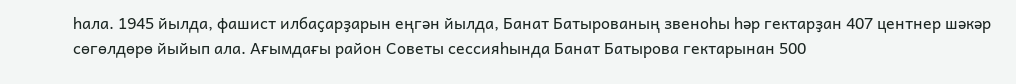һала. 1945 йылда, фашист илбаҫарҙарын еңгән йылда, Банат Батырованың звеноһы һәр гектарҙан 407 центнер шәкәр сөгөлдөрө йыйып ала. Ағымдағы район Советы сессияһында Банат Батырова гектарынан 500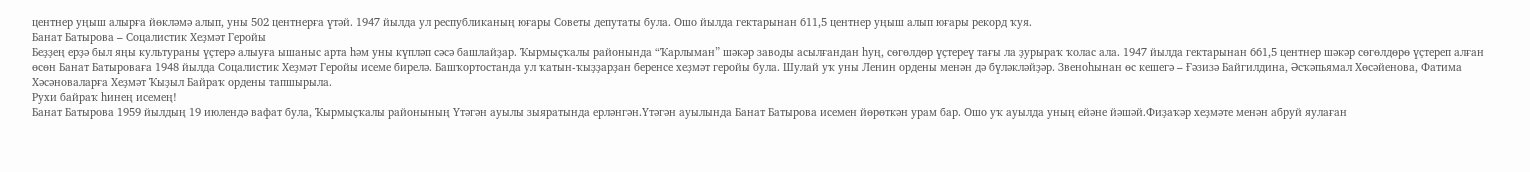центнер уңыш алырға йөкләмә алып, уны 502 центнерға үтәй. 1947 йылда ул республиканың юғары Советы депутаты була. Ошо йылда гектарынан 611,5 центнер уңыш алып юғары рекорд ҡуя.
Банат Батырова – Соцалистик Хеҙмәт Геройы
Беҙҙең ерҙә был яңы культураны үҫтерә алыуға ышаныс арта һәм уны күпләп сәсә башлайҙар. Ҡырмыҫҡалы районында “Ҡарлыман” шәкәр заводы асылғандан һуң, сөгөлдөр үҫтереү тағы ла ҙурыраҡ ҡолас ала. 1947 йылда гектарынан 661,5 центнер шәкәр сөгөлдөрө үҫтереп алған өсөн Банат Батыроваға 1948 йылда Соцалистик Хеҙмәт Геройы исеме бирелә. Башҡортостанда ул ҡатын-ҡыҙҙарҙан беренсе хеҙмәт геройы була. Шулай уҡ уны Ленин ордены менән дә бүләкләйҙәр. Звеноһынан өс кешегә – Ғәзизә Байгилдина, Әсҡәпьямал Хөсәйенова, Фатима Хәсәноваларға Хеҙмәт Ҡыҙыл Байраҡ ордены тапшырыла.
Рухи байраҡ һинең исемең!
Банат Батырова 1959 йылдың 19 июлендә вафат була, Ҡырмыҫҡалы районының Үтәгән ауылы зыяратында ерләнгән.Үтәгән ауылында Банат Батырова исемен йөрөткән урам бар. Ошо уҡ ауылда уның ейәне йәшәй.Фиҙаҡәр хеҙмәте менән абруй яулаған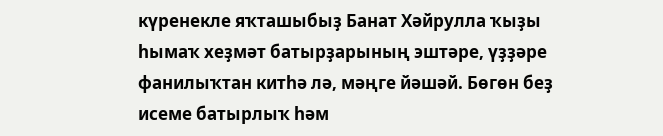күренекле яҡташыбыҙ Банат Хәйрулла ҡыҙы һымаҡ хеҙмәт батырҙарының эштәре, үҙҙәре фанилыҡтан китһә лә, мәңге йәшәй. Бөгөн беҙ исеме батырлыҡ һәм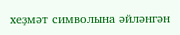хеҙмәт символына әйләнгән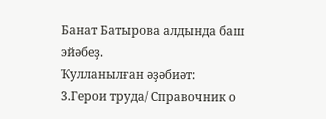Банат Батырова алдында баш эйәбеҙ.
Ҡулланылған әҙәбиәт:
3.Герои труда/ Справочник о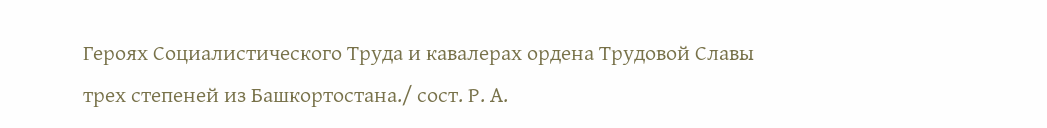Героях Социалистического Труда и кавалерах ордена Трудовой Славы трех степеней из Башкортостана./ сост. Р. А.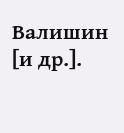Валишин [и др.].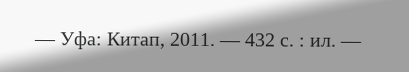— Уфа: Китап, 2011. — 432 с. : ил. —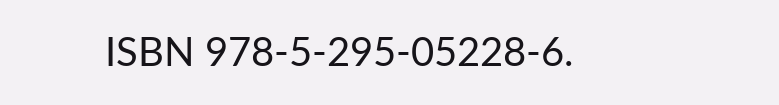ISBN 978-5-295-05228-6.